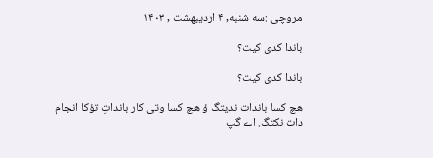مروچی :سه شنبه, ۴ اردیبهشت , ۱۴۰۳

باندا کدی کیت؟

باندا کدی کیت؟

هچ کسا باندات ندیتگ ؤ هچ کسا وتی کار بانداتِ تؤکا انجام دات نکتگ. اے گپ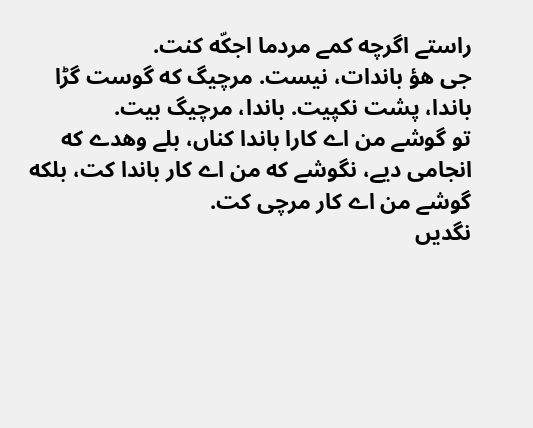راستے اگرچه کمے مردما اجکّه کنت.
جی هؤ باندات، نیست. مرچیگ که گوست گڑا باندا، پشت نکپیت. باندا، مرچیگ بیت.
تو گوشے من اے کارا باندا کناں، بلے وهدے که انجامی دیے، نگوشے که من اے کار باندا کت، بلکه گوشے من اے کار مرچی کت.
نگدیں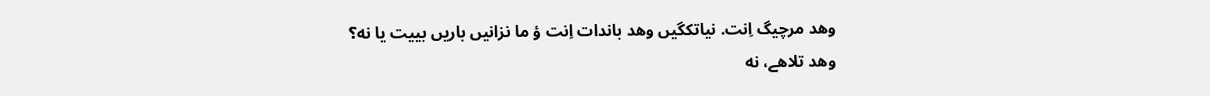وهد مرچیگ اِنت. نیاتکگیں وهد باندات اِنت ؤ ما نزانیں باریں بییت یا نه؟
وهد تلاهے، نه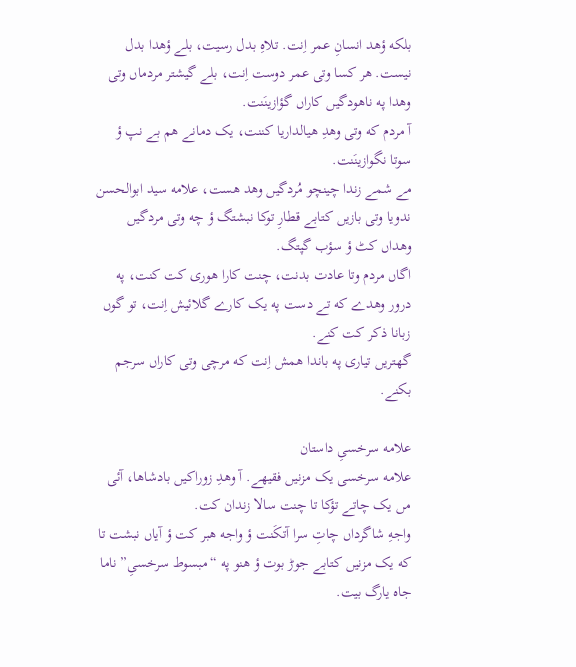بلکه ؤهد انسانِ عمر اِنت. تلاهِ بدل رسیت، بلے ؤهدا بدل نیست. هر کسا وتی عمر دوست اِنت، بلے گیشتر مردماں وتی وهدا په ناهودگیں کاراں گؤازینَنت.
آ مردم که وتی وهدِ هیالداریا کننت، یک دمانے هم بے نپ ؤ سوتا نگوازینَنت.
مے شمے زندا چینچو مُردگیں وهد هست، علامه سید ابوالحسن ندویا وتی بازیں کتابے قطارِ توکا نبشتگ ؤ چه وتی مردگیں وهداں کٹ ؤ سؤب گپتگ.
اگاں مردم وتا عادت بدنت، چنت کارا هوری کت کنت، په درور وهدے که تے دست په یک کارے گلائیش اِنت، تو گوں زبانا ذکر کت کنے.
گهتریں تیاری په باندا همش اِنت که مرچی وتی کاراں سرجم بکنے.

علامه سرخسیِ داستان
علامه سرخسی یک مزنیں فقیهے. آ وهدِ زوراکیں بادشاها، آئی مں یک چاتے تؤکا تا چنت سالا زندان کت.
واجهِ شاگرداں چاتِ سرا آتکَنت ؤ واجه هبر کت ؤ آیاں نبشت تا که یک مزنیں کتابے جوڑ بوت ؤ هنو په “مبسوط سرخسیِ” ناما جاه یارگ بیت.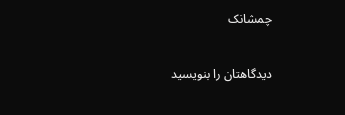چمشانک

دیدگاهتان را بنویسید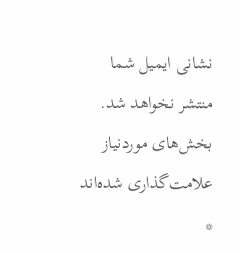نشانی ایمیل شما منتشر نخواهد شد. بخش‌های موردنیاز علامت‌گذاری شده‌اند *